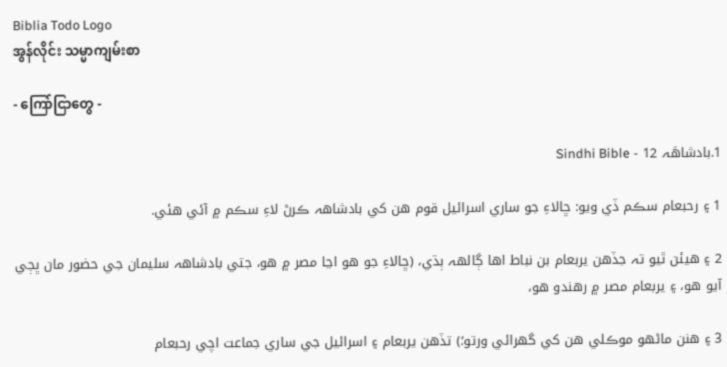Biblia Todo Logo
အွန်လိုင်း သမ္မာကျမ်းစာ

- ကြော်ငြာတွေ -

1.بادشاهَہ 12 - Sindhi Bible

1 ۽ رحبعام سڪم ڏي ويو: ڇالاءِ جو ساري اسرائيل قوم هن کي بادشاهہ ڪرڻ لاءِ سڪم ۾ آئي هئي.

2 ۽ هيئن ٿيو تہ جڏهن يربعام بن نباط اها ڳالهہ ٻڌي، (ڇالاءِ جو هو اڃا مصر ۾ هو، جتي بادشاهہ سليمان جي حضور مان ڀڄي آيو هو، ۽ يربعام مصر ۾ رهندو هو،

3 ۽ هنن ماڻهو موڪلي هن کي گهرائي ورتو؛) تڏهن يربعام ۽ اسرائيل جي ساري جماعت اچي رحبعام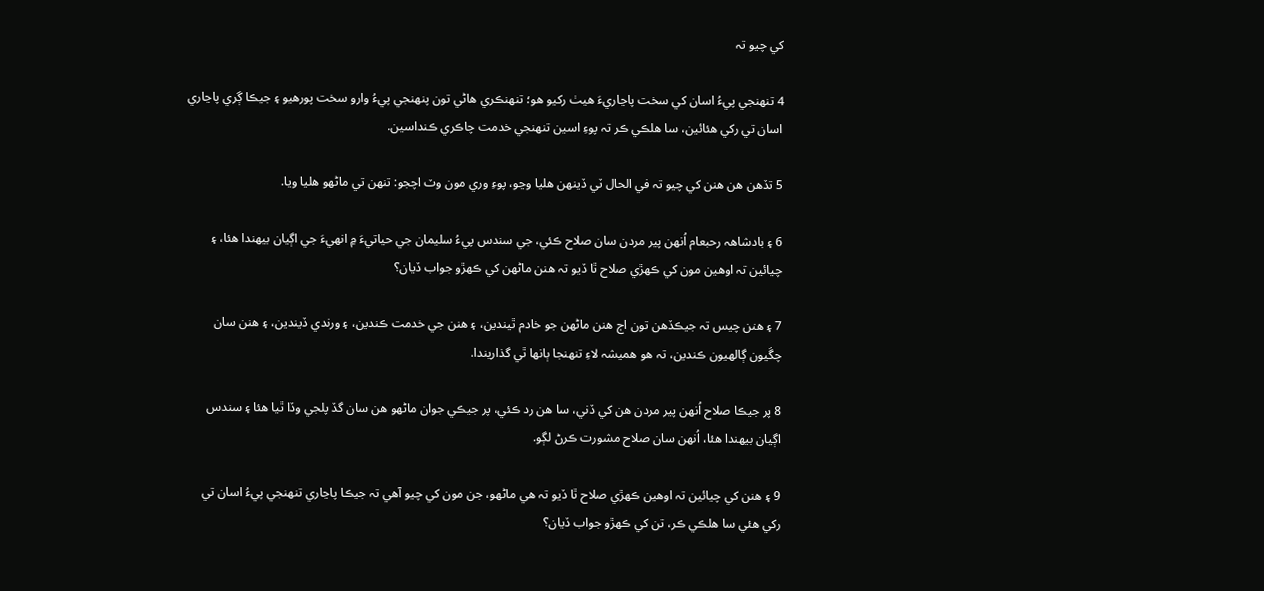کي چيو تہ

4 تنهنجي پيءُ اسان کي سخت پاڃاريءَ هيٺ رکيو هو؛ تنهنڪري هاڻي تون پنهنجي پيءُ وارو سخت پورهيو ۽ جيڪا ڳري پاڃاري اسان تي رکي هئائين، سا هلڪي ڪر تہ پوءِ اسين تنهنجي خدمت چاڪري ڪنداسين.

5 تڏهن هن هنن کي چيو تہ في الحال ٽي ڏينهن هليا وڃو، پوءِ وري مون وٽ اچجو: تنهن تي ماڻهو هليا ويا.

6 ۽ بادشاهہ رحبعام اُنهن پير مردن سان صلاح ڪئي، جي سندس پيءُ سليمان جي حياتيءَ ۾ انهيءَ جي اڳيان بيهندا هئا، ۽ چيائين تہ اوهين مون کي ڪهڙي صلاح ٿا ڏيو تہ هنن ماڻهن کي ڪهڙو جواب ڏيان؟

7 ۽ هنن چيس تہ جيڪڏهن تون اڄ هنن ماڻهن جو خادم ٿيندين، ۽ هنن جي خدمت ڪندين، ۽ ورندي ڏيندين، ۽ هنن سان چڱيون ڳالهيون ڪندين، تہ هو هميشہ لاءِ تنهنجا ٻانها ٿي گذاريندا.

8 پر جيڪا صلاح اُنهن پير مردن هن کي ڏني، سا هن رد ڪئي، پر جيڪي جوان ماڻهو هن سان گڏ پلجي وڏا ٿيا هئا ۽ سندس اڳيان بيهندا هئا، اُنهن سان صلاح مشورت ڪرڻ لڳو.

9 ۽ هنن کي چيائين تہ اوهين ڪهڙي صلاح ٿا ڏيو تہ هي ماڻهو، جن مون کي چيو آهي تہ جيڪا پاڃاري تنهنجي پيءُ اسان تي رکي هئي سا هلڪي ڪر، تن کي ڪهڙو جواب ڏيان؟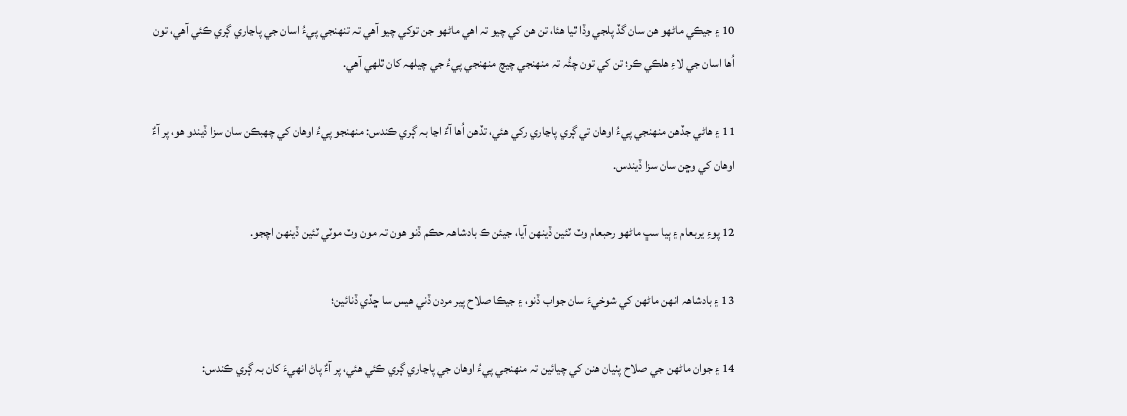10 ۽ جيڪي ماڻهو هن سان گڏ پلجي وڏا ٿيا هئا، تن هن کي چيو تہ اهي ماڻهو جن توکي چيو آهي تہ تنهنجي پيءُ اسان جي پاڃاري ڳري ڪئي آهي، تون اُها اسان جي لاءِ هلڪي ڪر؛ تن کي تون چئُہ تہ منهنجي چيچ منهنجي پيءُ جي چيلهہ کان ٿلهي آهي.

11 ۽ هاڻي جڏهن منهنجي پيءُ اوهان تي ڳري پاڃاري رکي هئي، تڏهن اُها آءٌ اڃا بہ ڳري ڪندس: منهنجو پيءُ اوهان کي چهبڪن سان سزا ڏيندو هو، پر آءٌ اوهان کي وڇن سان سزا ڏيندس.

12 پوءِ يربعام ۽ ٻيا سڀ ماڻهو رحبعام وٽ ٽئين ڏينهن آيا، جيئن ڪ بادشاهہ حڪم ڏنو هون تہ مون وٽ موٽي ٽئين ڏينهن اچجو.

13 ۽ بادشاهہ انهن ماڻهن کي شوخيءَ سان جواب ڏنو، ۽ جيڪا صلاح پير مردن ڏني هيس سا ڇڏي ڏنائين؛

14 ۽ جوان ماڻهن جي صلاح پٺيان هنن کي چيائين تہ منهنجي پيءُ اوهان جي پاڃاري ڳري ڪئي هئي، پر آءٌ پاڻ انهيءَ کان بہ ڳري ڪندس: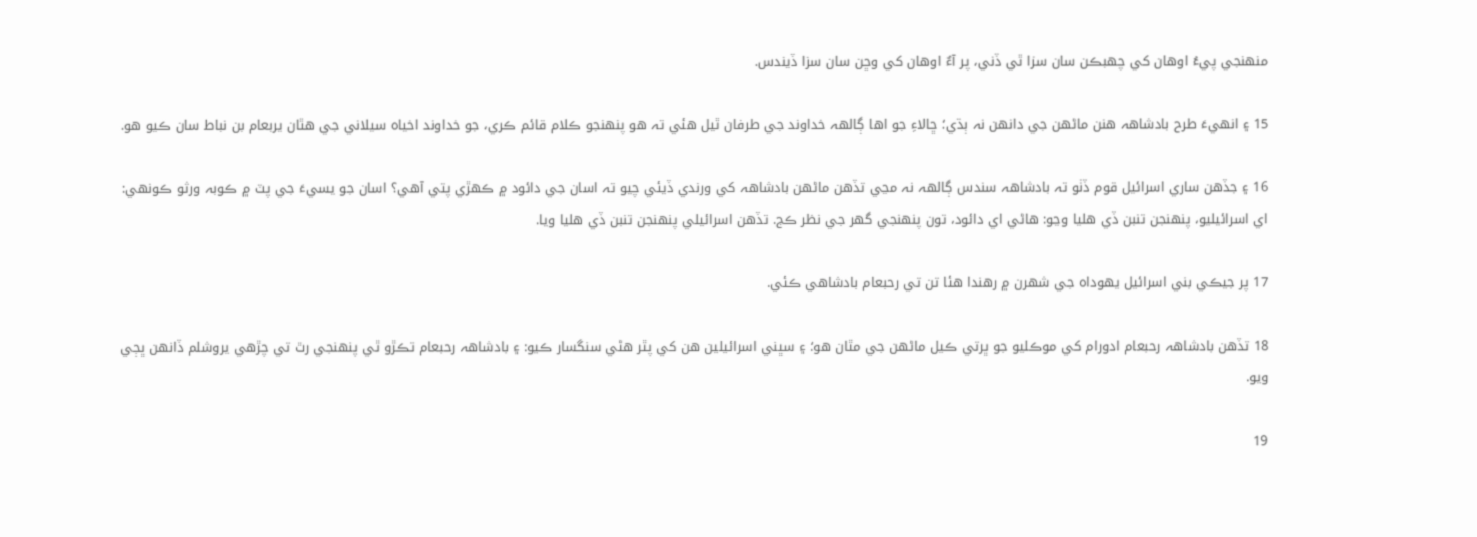منهنجي پيءُ اوهان کي چهبڪن سان سزا ٿي ڏني، پر آءٌ اوهان کي وڇن سان سزا ڏيندس.

15 ۽ انهيءَ طرح بادشاهہ هنن ماڻهن جي دانهن نہ ٻڌي؛ ڇالاءِ جو اها ڳالهہ خداوند جي طرفان ٿيل هئي تہ هو پنهنجو ڪلام قائم ڪري، جو خداوند اخياہ سيلاني جي هٿان يربعام بن نباط سان ڪيو هو.

16 ۽ جڏهن ساري اسرائيل قوم ڏٺو تہ بادشاهہ سندس ڳالهہ نہ مڃي تڏهن ماڻهن بادشاهہ کي ورندي ڏيئي چيو تہ اسان جي دائود ۾ ڪهڙي پتي آهي؟ اسان جو يسيءَ جي پٽ ۾ ڪوبہ ورثو ڪونهي: اي اسرائيليو، پنهنجن تنبن ڏي هليا وڃو: هاڻي اي دائود، تون پنهنجي گهر جي نظر ڪج. تڏهن اسرائيلي پنهنجن تنبن ڏي هليا ويا.

17 پر جيڪي بني اسرائيل يهوداہ جي شهرن ۾ رهندا هئا تن تي رحبعام بادشاهي ڪئي.

18 تڏهن بادشاهہ رحبعام ادورام کي موڪليو جو ڀرتي ڪيل ماڻهن جي مٿان هو؛ ۽ سڀني اسرائيلين هن کي پٿر هڻي سنگسار ڪيو: ۽ بادشاهہ رحبعام تڪڙو ٿي پنهنجي رٿ تي چڙهي يروشلم ڏانهن ڀڄي ويو.

19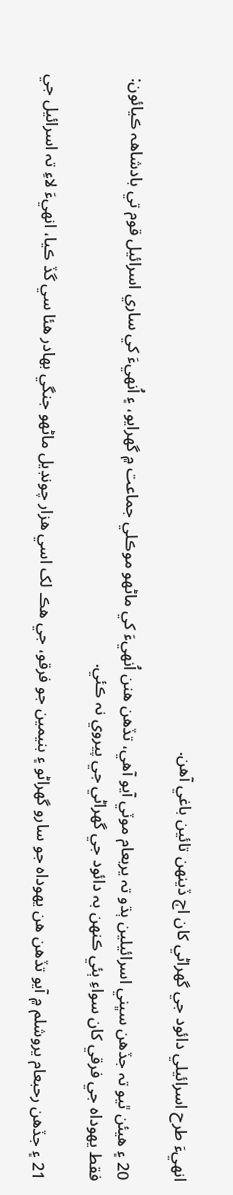انهيءَ طرح اسرائيلي دائود جي گهراڻي کان اڄ ڏينهن تائين باغي آهن.

20 ۽ هيئن ٿيو تہ جڏهن سڀني اسرائيلين ٻڌو تہ يربعام موٽي آيو آهي، تڏهن هنن اُنهيءَ کي ماڻهو موڪلي جماعت ۾ گهرايو، ۽ اُنهيءَ کي ساري اسرائيل قوم تي بادشاهہ ڪيائون: فقط يهوداہ جي فرقي کان سواءِ ٻئي ڪنهن بہ دائود جي گهراڻي جي پيروي نہ ڪئي.

21 ۽ جڏهن رحبعام يروشلم ۾ آيو تڏهن هن يهوداہ جو سارو گهراڻو ۽ بنيمين جو فرقو، جي هڪ لک اسي هزار چونڊيل ماڻهو جنگي بهادر هئا سي گڏ ڪيا، انهيءَ لاءِ تہ اسرائيل جي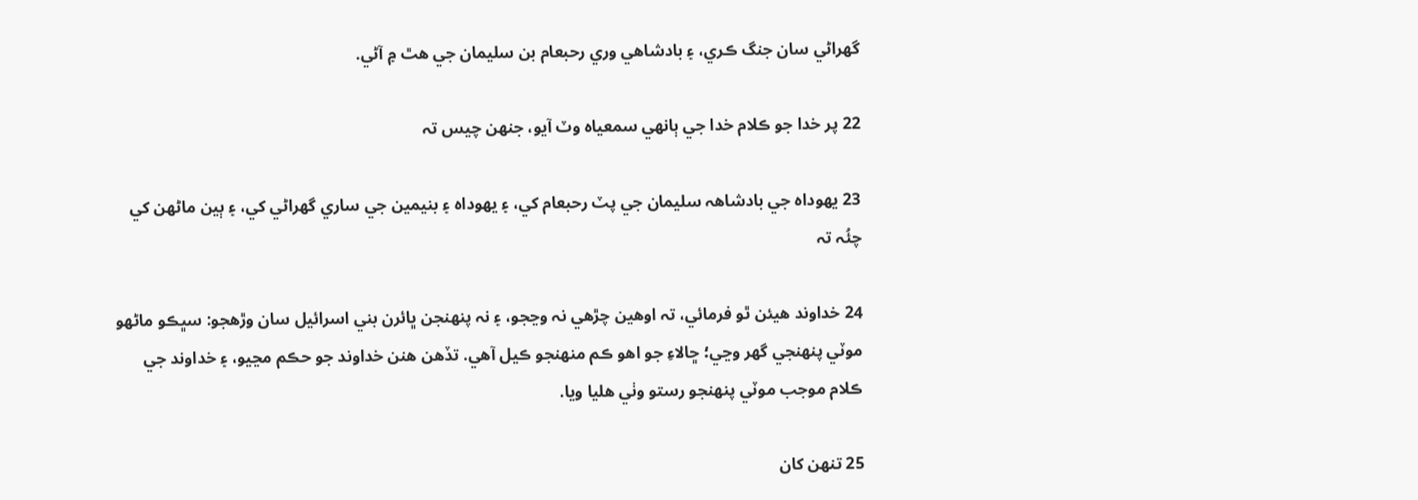گهراڻي سان جنگ ڪري، ۽ بادشاهي وري رحبعام بن سليمان جي هٿ ۾ آڻي.

22 پر خدا جو ڪلام خدا جي ٻانهي سمعياہ وٽ آيو، جنهن چيس تہ

23 يهوداہ جي بادشاهہ سليمان جي پٽ رحبعام کي، ۽ يهوداہ ۽ بنيمين جي ساري گهراڻي کي، ۽ ٻين ماڻهن کي چئُہ تہ

24 خداوند هيئن ٿو فرمائي، تہ اوهين چڙهي نہ وڃجو، ۽ نہ پنهنجن ڀائرن بني اسرائيل سان وڙهجو: سڀڪو ماڻهو موٽي پنهنجي گهر وڃي؛ ڇالاءِ جو اهو ڪم منهنجو ڪيل آهي. تڏهن هنن خداوند جو حڪم مڃيو، ۽ خداوند جي ڪلام موجب موٽي پنهنجو رستو وٺي هليا ويا.

25 تنهن کان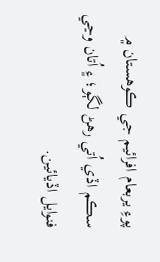پوءِ يربعام افرائيم جي ڪوهستان ۾ سڪم اڏي اُتي رهڻ لڳو؛ ۽ اُتان وڃي فنوايل اڏيائين.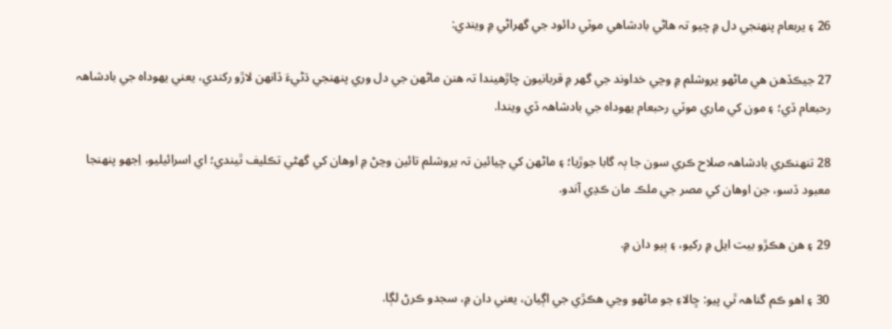26 ۽ يربعام پنهنجي دل ۾ چيو تہ هاڻي بادشاهي موٽي دائود جي گهراڻي ۾ ويندي:

27 جيڪڏهن هي ماڻهو يروشلم ۾ وڃي خداوند جي گهر ۾ قربانيون چاڙهيندا تہ هنن ماڻهن جي دل وري پنهنجي ڌڻيءَ ڏانهن لاڙو رکندي، يعني يهوداہ جي بادشاهہ رحبعام ڏي؛ ۽ مون کي ماري موٽي رحبعام يهوداہ جي بادشاهہ ڏي ويندا.

28 تنهنڪري بادشاهہ صلاح ڪري سون جا ٻہ گابا جوڙيا؛ ۽ ماڻهن کي چيائين تہ يروشلم تائين وڃڻ ۾ اوهان کي گهڻي تڪليف ٿيندي؛ اي اسرائيليو، اِجهو پنهنجا معبود ڏسو، جن اوهان کي مصر جي ملڪ مان ڪڍي آندو.

29 ۽ هن هڪڙو بيت ايل ۾ رکيو، ۽ ٻيو دان ۾.

30 ۽ اهو ڪم گناهہ ٿي پيو: ڇالاءِ جو ماڻهو وڃي هڪڙي جي اڳيان، يعني دان ۾، سجدو ڪرڻ لڳا.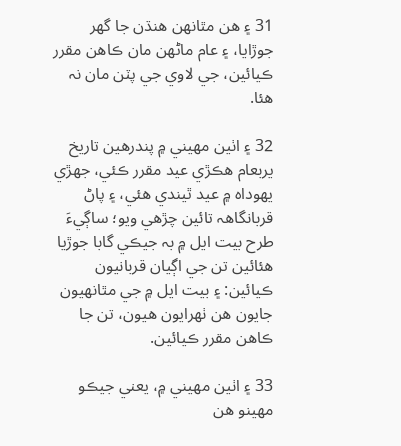31 ۽ هن مٿانهن هنڌن جا گهر جوڙايا، ۽ عام ماڻهن مان ڪاهن مقرر ڪيائين، جي لاوي جي پٽن مان نہ هئا.

32 ۽ اٺين مهيني ۾ پندرهين تاريخ يربعام هڪڙي عيد مقرر ڪئي، جهڙي يهوداہ ۾ عيد ٿيندي هئي، ۽ پاڻ قربانگاهہ تائين چڙهي ويو؛ ساڳيءَ طرح بيت ايل ۾ بہ جيڪي گابا جوڙيا هئائين تن جي اڳيان قربانيون ڪيائين: ۽ بيت ايل ۾ جي مٿانهيون جايون هن ٺهرايون هيون، تن جا ڪاهن مقرر ڪيائين.

33 ۽ اٺين مهيني ۾، يعني جيڪو مهينو هن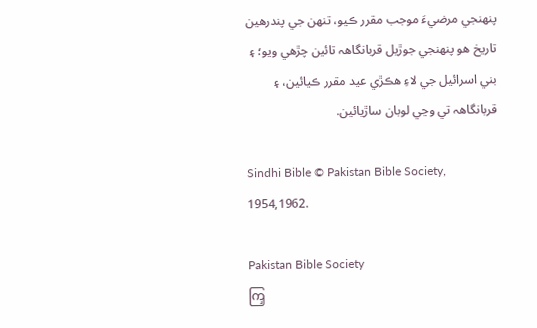پنهنجي مرضيءَ موجب مقرر ڪيو، تنهن جي پندرهين تاريخ هو پنهنجي جوڙيل قربانگاهہ تائين چڙهي ويو؛ ۽ بني اسرائيل جي لاءِ هڪڙي عيد مقرر ڪيائين، ۽ قربانگاهہ تي وڃي لوبان ساڙيائين.

Sindhi Bible © Pakistan Bible Society, 1954,1962.

Pakistan Bible Society
ကြှ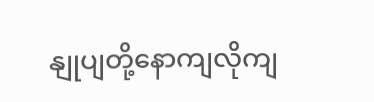နျုပျတို့နောကျလိုကျ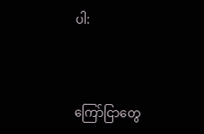ပါ:



ကြော်ငြာတွေ